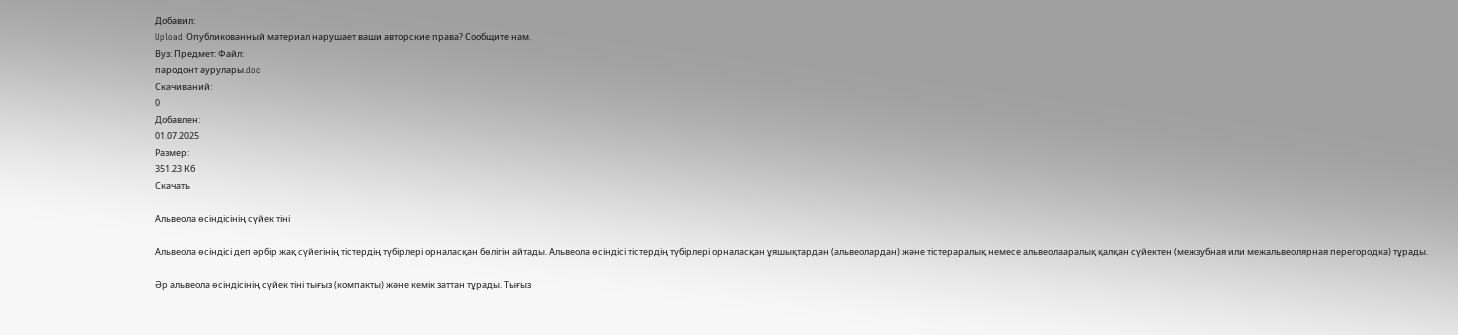Добавил:
Upload Опубликованный материал нарушает ваши авторские права? Сообщите нам.
Вуз: Предмет: Файл:
пародонт аурулары.doc
Скачиваний:
0
Добавлен:
01.07.2025
Размер:
351.23 Кб
Скачать

Альвеола өсіндісінің сүйек тіні

Альвеола өсіндісі деп әрбір жақ сүйегінің тістердің түбірлері орналасқан бөлігін айтады. Альвеола өсіндісі тістердің түбірлері орналасқан ұяшықтардан (альвеолардан) және тістераралық немесе альвеолааралық қалқан сүйектен (межзубная или межальвеолярная перегородка) тұрады.

Әр альвеола өсіндісінің сүйек тіні тығыз (компакты) және кемік заттан тұрады. Тығыз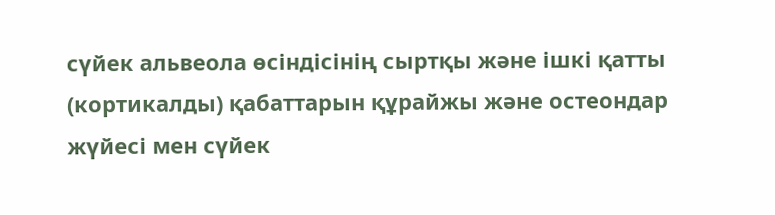сүйек альвеола өсіндісінің сыртқы және ішкі қатты (кортикалды) қабаттарын құрайжы және остеондар жүйесі мен сүйек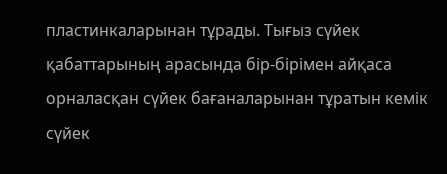пластинкаларынан тұрады. Тығыз сүйек қабаттарының арасында бір-бірімен айқаса орналасқан сүйек бағаналарынан тұратын кемік сүйек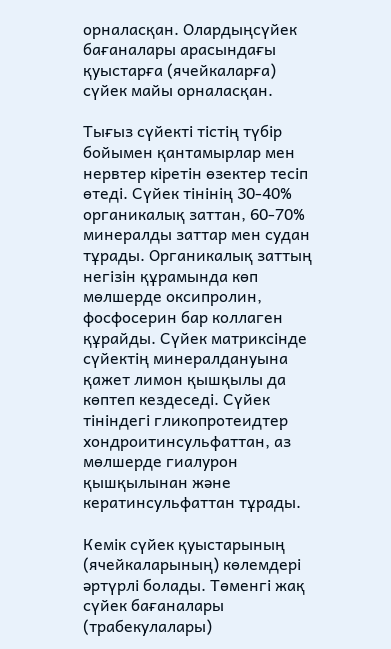орналасқан. Олардыңсүйек бағаналары арасындағы қуыстарға (ячейкаларға) сүйек майы орналасқан.

Тығыз сүйекті тістің түбір бойымен қантамырлар мен нервтер кіретін өзектер тесіп өтеді. Сүйек тінінің 30-40% органикалық заттан, 60-70% минералды заттар мен судан тұрады. Органикалық заттың негізін құрамында көп мөлшерде оксипролин, фосфосерин бар коллаген құрайды. Сүйек матриксінде сүйектің минералдануына қажет лимон қышқылы да көптеп кездеседі. Сүйек тініндегі гликопротеидтер хондроитинсульфаттан, аз мөлшерде гиалурон қышқылынан және кератинсульфаттан тұрады.

Кемік сүйек қуыстарының (ячейкаларының) көлемдері әртүрлі болады. Төменгі жақ сүйек бағаналары (трабекулалары)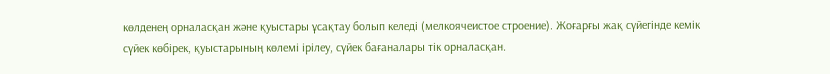көлденең орналасқан және қуыстары ұсақтау болып келеді (мелкоячеистое строение). Жоғарғы жақ сүйегінде кемік сүйек көбірек, қуыстарының көлемі ірілеу, сүйек бағаналары тік орналасқан.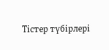Тістер түбірлері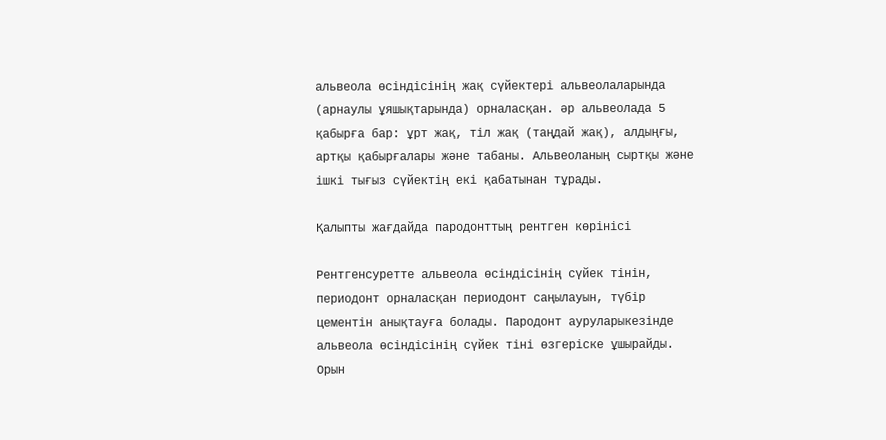альвеола өсіндісінің жақ сүйектері альвеолаларында (арнаулы ұяшықтарында) орналасқан. әр альвеолада 5 қабырға бар: ұрт жақ, тіл жақ (таңдай жақ), алдыңғы, артқы қабырғалары және табаны. Альвеоланың сыртқы және ішкі тығыз сүйектің екі қабатынан тұрады.

Қалыпты жағдайда пародонттың рентген көрінісі

Рентгенсуретте альвеола өсіндісінің сүйек тінін, периодонт орналасқан периодонт саңылауын, түбір цементін анықтауға болады. Пародонт ауруларыкезінде альвеола өсіндісінің сүйек тіні өзгеріске ұшырайды. Орын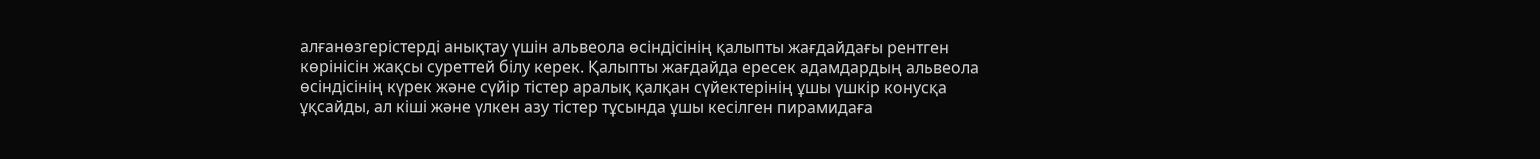алғанөзгерістерді анықтау үшін альвеола өсіндісінің қалыпты жағдайдағы рентген көрінісін жақсы суреттей білу керек. Қалыпты жағдайда ересек адамдардың альвеола өсіндісінің күрек және сүйір тістер аралық қалқан сүйектерінің ұшы үшкір конусқа ұқсайды, ал кіші және үлкен азу тістер тұсында ұшы кесілген пирамидаға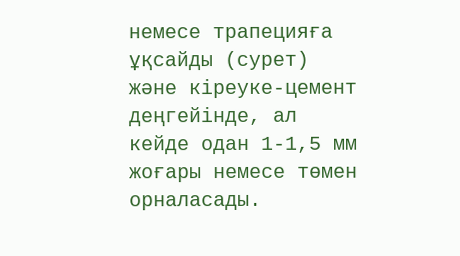немесе трапецияға ұқсайды (сурет) және кіреуке-цемент деңгейінде, ал кейде одан 1-1,5 мм жоғары немесе төмен орналасады.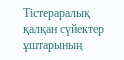Тістераралық қалқан сүйектер ұштарының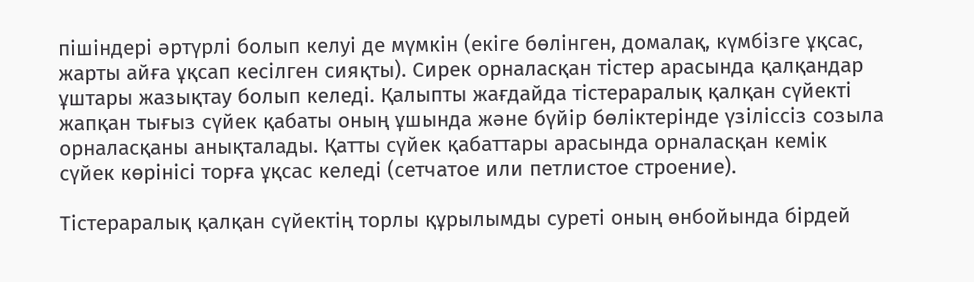пішіндері әртүрлі болып келуі де мүмкін (екіге бөлінген, домалақ, күмбізге ұқсас, жарты айға ұқсап кесілген сияқты). Сирек орналасқан тістер арасында қалқандар ұштары жазықтау болып келеді. Қалыпты жағдайда тістераралық қалқан сүйекті жапқан тығыз сүйек қабаты оның ұшында және бүйір бөліктерінде үзіліссіз созыла орналасқаны анықталады. Қатты сүйек қабаттары арасында орналасқан кемік сүйек көрінісі торға ұқсас келеді (сетчатое или петлистое строение).

Тістераралық қалқан сүйектің торлы құрылымды суреті оның өнбойында бірдей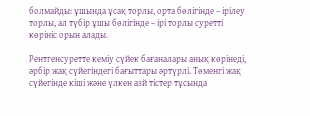болмайды: ұшында ұсақ торлы, орта бөлігінде – ірілеу торлы, ал түбір ұшы бөлігінде – ірі торлы суретті көрініс орын алады.

Рентгенсуретте кеміу сүйек бағаналары анық көрінеді, әрбір жақ сүйегіндегі бағыттары әртүрлі. Төменгі жақ сүйегінде кіші және үлкен азй тістер тұсында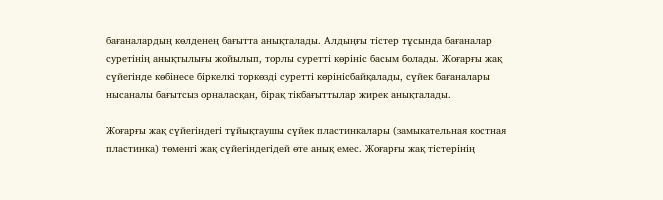бағаналардың көлденең бағытта анықталады. Алдыңғы тістер тұсында бағаналар суретінің анықтылығы жойылып, торлы суретті көрініс басым болады. Жоғарғы жақ сүйегінде көбінесе біркелкі торкөзді суретті көрінісбайқалады, сүйек бағаналары нысаналы бағытсыз орналасқан, бірақ тікбағыттылар жирек анықталады.

Жоғарғы жақ сүйегіндегі тұйықтаушы сүйек пластинкалары (замыкательная костная пластинка) төменгі жақ сүйегіндегідей өте анық емес. Жоғарғы жақ тістерінің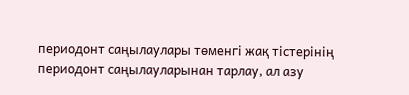периодонт саңылаулары төменгі жақ тістерінің периодонт саңылауларынан тарлау, ал азу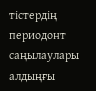тістердің периодонт саңылаулары алдыңғы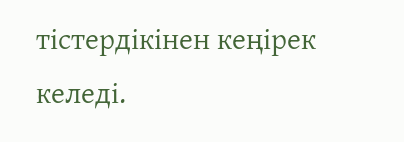тістердікінен кеңірек келеді.